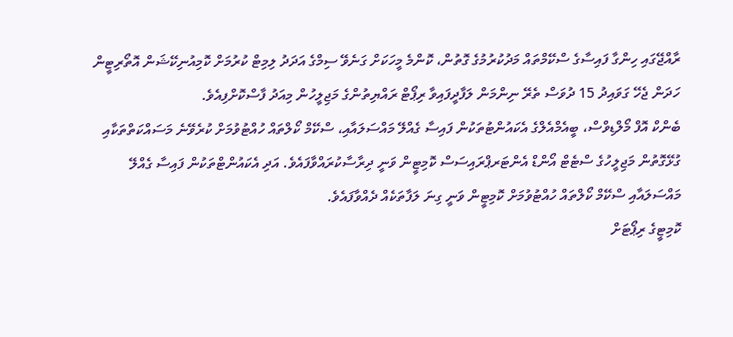ރާއްޖޭގައި ހިންގާ ފައިސާގެ ސްކޭމްތައް މަދުކުރުމުގެ ގޮތުން، ކޮންމެ މީހަކަށް ގަނެވޭ ސިމްގެ އަދަދު ލިމިޓް ކުރުމަށް ކޮމިއުނިކޭޝަން އޮތޯރިޓީން ހަދަން ޖެހޭ ގަވައިދު 15 ދުވަސް ތެރޭ ނިންމަން ލަފާދީފައިވާ ރިޕޯޓް ރައްޔިތުންގެ މަޖިލީހުން މިއަދު ފާސްކޮށްފިއެވެ.
ބެންކް އޮފް މޯލްޑިވްސް، ބީއެމްއެލްގެ އެކައުންޓުތަކުން ފައިސާ ގެއްލޭ މައްސަލައާއި، ސްކޭމް ކޯލްތައް ހުއްޓުވުމަށް ކުރެވޭނެ މަސައްކަތްތަކާއި ގުޅޭގޮތުން މަޖިލީހުގެ ސްޓެޓް އޯންޑް އެންޓަރޕްރައިސަސް ކޮމިޓީން ވަނީ ދިރާސާކުރައްވާފައެވެ. އަދި އެކައުންޓްތަކުން ފައިސާ ގެއްލޭ މައްސަލައާއި ސްކޭމް ކޯލްތައް ހުއްޓުވުމަށް ކޮމިޓީން ވަނީ ގިނަ ލަފާތަކެއް ދެއްވާފައެވެ.
ކޮމިޓީގެ ރިޕޯޓަށް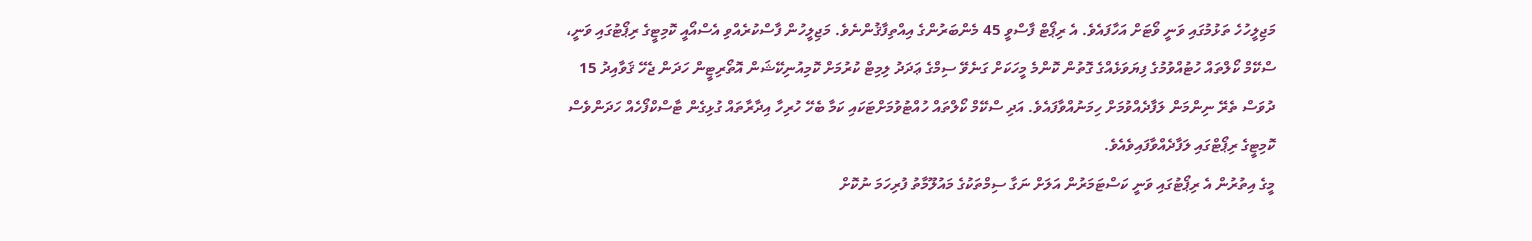މަޖިލީހުހެ ތަޅުމުގައި ވަނީ ވޯޓަށް އަހާފައެވެ. އެ ރިޕޯޓް ފާސްވީ 45 މެންބަރުންގެ އިއްތިފާޤުންނެވެ. މަޖިލީހުން ފާސްކުރެއްވި އެސްއޯއީ ކޮމިޓީގެ ރިޕޯޓުގައި ވަނީ، ސްކޭމް ކޯލްތައް ހުޓުއްވުމުގެ ފިޔަވަޅެއްގެ ގޮތުން ކޮންމެ މީހަކަށް ގަނެވޭ ސިމްގެ ޢަދަދު ލިމިޓް ކުރުމަށް ކޮމިއުނިކޭޝަން އޮތޯރިޓީން ހަދަން ޖެހޭ ޤަވާއިދު 15 ދުވަސް ތެރޭ ނިންމަން ލަފާދެއްވުމަށް ހިމަނުއްވާފައެވެ. އަދި ސްކޭމް ކޯލްތައް ހުއްޓުވުމަށްޓަކައި ކަމާ ބެހޭ ހުރިހާ އިދާރާތައް ގުޅިގެން ޓާސްކްފޯހެއް ހަދަންވެސް ކޮމިޓީގެ ރިޕޯޓްގައި ލަފާދެއްވާފައިވެއެވެ.
މީގެ އިތުރުން އެ ރިޕޯޓުގައި ވަނީ ކަސްޓަމަރުން އަލަށް ނަގާ ސިމްތަކުގެ މައުލޫމާތު ފުރިހަމަ ނުކޮށް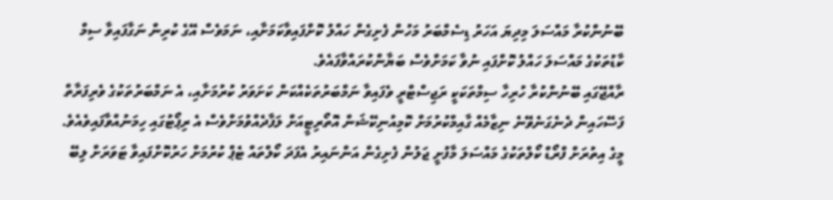ބޭނުންކުރާ މައްސަލަ މިދިޔަ އަހަރު ޑިސެމްބަރު މަހުން ފެށިގެން ހައްލު ކޮށްފައިވާކަމަށާއި، ނަމަވެސް އޭގެ ކުރިން ނަގާފައިވާ ސިމް ކާޑުތަކުގެ މައްސަލަ ހައްލު ކޮށްފައި ނުވާ ކަމަށްވެސް ބަޔާންކުރައްވާފައެވެ.
ރާއްޖޭގައި ބޭނުންކުރާ ހުރިހާ ސިމްތަކަކީ ރަޖިސްޓްރީ ވެފައިވާ ނަމްބަރުތަކެއްކަން ކަށަވަރު ކުރުމަށާއި، އެ ނަމްބަރުތަކުގެ ވެރިފަރާތް ފަސޭހައިން ދެނެގަނެވޭނެ ނިޒާމެއް ގާއިމްކުރުމަށް ކޮމިއުނިކޭޝަން އޮތޯރިޓީއަށް ލަފާދެއްވުމަށްވެސް އެ ރިޕޯޓުގައި ހިމަނުއްވާފައިވެއެވެ. މީގެ އިތުރަށް ފްރޯޑް ކޯލްތަކުގެ މައްސަލަ މާފުށީ ޖަލުން ފެށިގެން އަންނައިރު އެފަދަ ކޯލްތައް ޓެޕް ކުރުމަށް ހަރުކޮށްފައިވާ ޓަވަރަށް ލިބޭ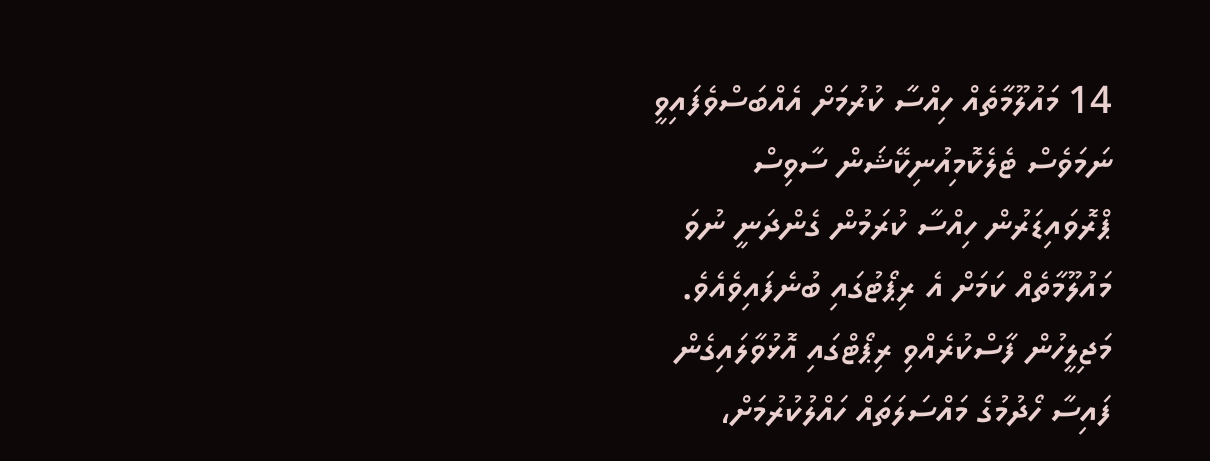14 މައުލޫމާތެއް ހިއްސާ ކުރުމަށް އެއްބަސްވެފައިވީ ނަމަވެސް ޓެލެކޮމިއުނިކޭޝަން ސާވިސް ޕްރޮވައިޑަރުން ހިއްސާ ކުރަމުން ގެންދަނީ ނުވަ މައުލޫމާތެއް ކަމަށް އެ ރިޕޯޓުގައި ބުނެފައިވެއެވެ.
މަޖިލީހުން ފާސްކުރެއްވި ރިޕޯޓްގައި އޮޅުވާލައިގެން ފައިސާ ހޯދުމުގެ މައްސަލަތައް ހައްލުކުރުމަށް،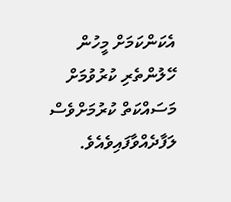އެކަންކަމަށް މީހުން ހޭލުންތެރި ކުރުވުމަށް މަސައްކަތް ކުރުމަށްވެސް ލަފާދެއްވާފައިވެއެވެ.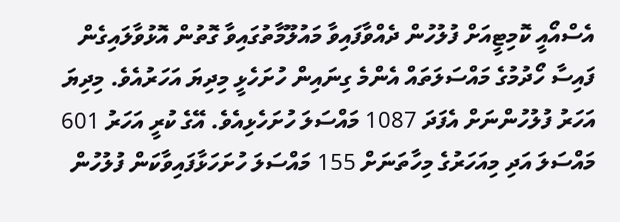އެސްއޯއީ ކޮމިޓީއަށް ފުލުހުން ދެއްވާފައިވާ މައުލޫމާތުގައިވާ ގޮތުން އޮޅުވާލައިގެން ފައިސާ ހޯދުމުގެ މައްސަލަތައް އެންމެ ގިނައިން ހުށަހެޅީ މިދިޔަ އަހަރުއެވެ. މިދިޔަ އަހަރު ފުލުހުންނަށް އެފަދަ 1087 މައްސަލަ ހުށަހެޅިއެވެ. އޭގެ ކުރީ އަހަރު 601 މައްސަލަ އަދި މިއަހަރުގެ މިހާތަނަށް 155 މައްސަލަ ހުށަހަޅާފައިވާކަން ފުލުހުން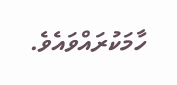ހާމަކުރައްވައެވެ.